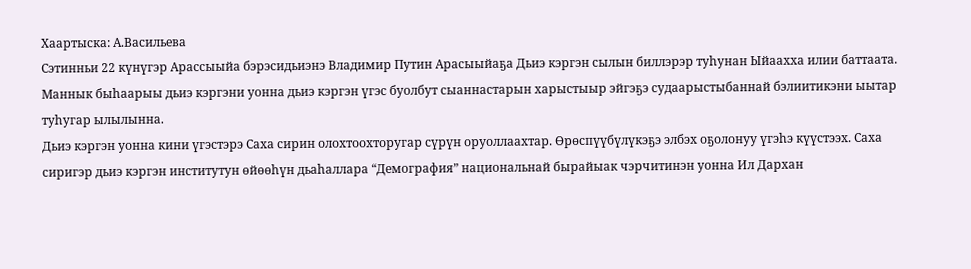Хаартыска: А.Васильева
Сэтинньи 22 күнүгэр Арассыыйа бэрэсидьиэнэ Владимир Путин Арасыыйаҕа Дьиэ кэргэн сылын биллэрэр туһунан Ыйаахха илии баттаата. Маннык быһаарыы дьиэ кэргэни уонна дьиэ кэргэн үгэс буолбут сыаннастарын харыстыыр эйгэҕэ судаарыстыбаннай бэлиитикэни ыытар туһугар ылылынна.
Дьиэ кэргэн уонна кини үгэстэрэ Саха сирин олохтоохторугар сүрүн оруоллаахтар. Өрөспүүбүлүкэҕэ элбэх оҕолонуу үгэһэ күүстээх. Саха сиригэр дьиэ кэргэн институтун өйөөһүн дьаһаллара “Демография” национальнай бырайыак чэрчитинэн уонна Ил Дархан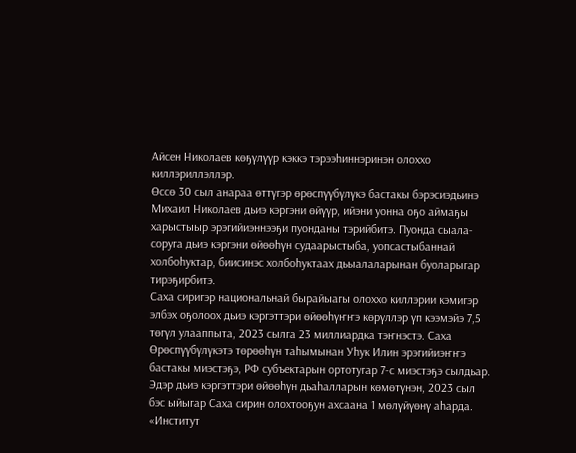Айсен Николаев көҕүлүүр кэккэ тэрээһиннэринэн олоххо киллэриллэллэр.
Өссө 30 сыл анараа өттүгэр өрөспүүбүлүкэ бастакы бэрэсиэдьинэ Михаил Николаев дьиэ кэргэни өйүүр, ийэни уонна оҕо аймаҕы харыстыыр эрэгийиэннээҕи пуонданы тэрийбитэ. Пуонда сыала-соруга дьиэ кэргэни өйөөһүн судаарыстыба, уопсастыбаннай холбоһуктар, биисинэс холбоһуктаах дьыалаларынан буоларыгар тирэҕирбитэ.
Саха сиригэр национальнай бырайыагы олоххо киллэрии кэмигэр элбэх оҕолоох дьиэ кэргэттэри өйөөһүҥҥэ көрүллэр үп кээмэйэ 7,5 төгүл улааппыта, 2023 сылга 23 миллиардка тэҥнэстэ. Саха Өрөспүүбүлүкэтэ төрөөһүн таһымынан Уһук Илин эрэгийиэҥҥэ бастакы миэстэҕэ, РФ субъектарын ортотугар 7-с миэстэҕэ сылдьар. Эдэр дьиэ кэргэттэри өйөөһүн дьаһалларын көмөтүнэн, 2023 сыл бэс ыйыгар Саха сирин олохтооҕун ахсаана 1 мөлүйүөнү аһарда.
«Институт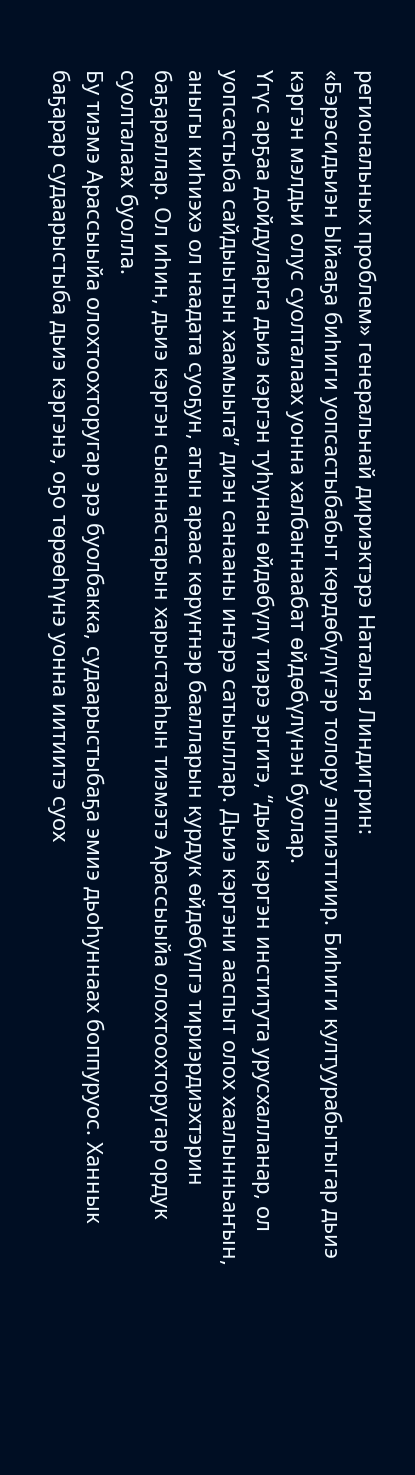региональных проблем» генеральнай дириэктэрэ Наталья Линдигрин:
«Бэрэсидьиэн Ыйааҕа биһиги уопсастыбабыт көрдөбүлүгэр толору эппиэттиир. Биһиги култуурабытыгар дьиэ кэргэн мэлдьи олус суолталаах уонна халбаҥнаабат өйдөбүлүнэн буолар.
Үгүс арҕаа дойдуларга дьиэ кэргэн туһунан өйдөбүлү тиэрэ эргитэ, “дьиэ кэргэн института урусхалланар, ол уопсастыба сайдыытын хаамыыта” диэн санааны иҥэрэ сатыыллар. Дьиэ кэргэни ааспыт олох хаалынньаҥын, аныгы киһиэхэ ол наадата суоҕун, атын араас көрүҥнэр баалларын курдук өйдөбүлгэ тириэрдиэхтэрин баҕараллар. Ол иһин, дьиэ кэргэн сыаннастарын харыстааһын тиэмэтэ Арассыыйа олохтоохторугар ордук суолталаах буолла.
Бу тиэмэ Арассыыйа олохтоохторугар эрэ буолбакка, судаарыстыбаҕа эмиэ дьоһуннаах боппуруос. Ханнык баҕарар судаарыстыба дьиэ кэргэнэ, оҕо төрөөһүнэ уонна иитиитэ суох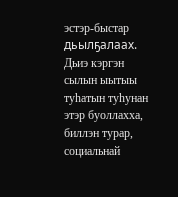эстэр-быстар дьылҕалаах.
Дьиэ кэргэн сылын ыытыы туһатын туһунан этэр буоллахха, биллэн турар, социальнай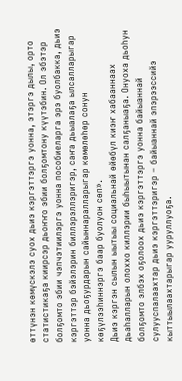өттүнэн көмүскэлэ суох дьиэ кэргэттэргэ уонна, этэргэ дылы, орто статистикаҕа киирсэр дьоҥҥо эбии болҕомтону күүтэбин. Ол эбэтэр болҕомто эбии чэпчэтиилэргэ уонна пособиеларга эрэ буолбакка, дьиэ кэргэттэр бэйэлэрин биллэрэллэригэр, саҥа дьыалаҕа ылсалларыгар уонна дьоҕурдарын сайыннаралларыгар көмөлөһөр сонун көҕүлээһиннэргэ баар буолуон сөп».
Дьиэ кэргэн сылын ыытыы социальнай өйөбүл киэҥ хабааннаах дьаһалларын олоххо киллэрии быһыытынан салҕаныаҕа. Онуоха дьоһун болҕомто элбэх оҕолоох дьиэ кэргэттэргэ уонна байыаннай сулууспалаахтар дьиэ кэргэттэригэр – байыаннай эпэрээссийэ кыттыылаахтарыгар ууруллуоҕа.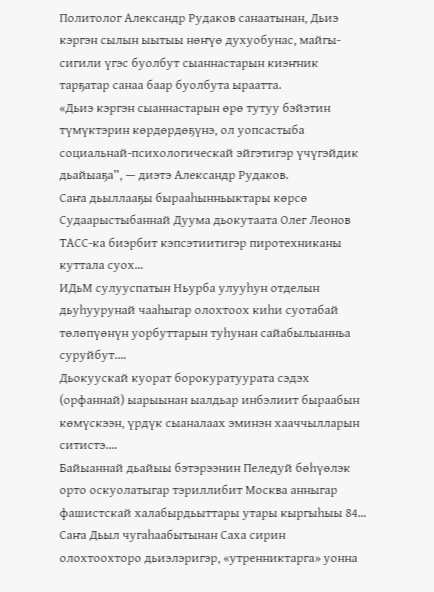Политолог Александр Рудаков санаатынан, Дьиэ кэргэн сылын ыытыы нөҥүө духуобунас, майгы-сигили үгэс буолбут сыаннастарын киэҥник тарҕатар санаа баар буолбута ыраатта.
«Дьиэ кэргэн сыаннастарын өрө тутуу бэйэтин түмүктэрин көрдөрдөҕүнэ, ол уопсастыба социальнай-психологическай эйгэтигэр үчүгэйдик дьайыаҕа”, — диэтэ Александр Рудаков.
Саҥа дьыллааҕы бырааһынньыктары көрсө Судаарыстыбаннай Дуума дьокутаата Олег Леонов ТАСС-ка биэрбит кэпсэтиитигэр пиротехниканы куттала суох…
ИДьМ сулууспатын Ньурба улууһун отделын дьуһуурунай чааһыгар олохтоох киһи суотабай төлөпүөнүн уорбуттарын туһунан сайабылыанньа суруйбут.…
Дьокуускай куорат борокуратуурата сэдэх (орфаннай) ыарыынан ыалдьар инбэлиит быраабын көмүскээн, үрдүк сыаналаах эминэн хааччылларын ситистэ.…
Байыаннай дьайыы бэтэрээнин Пеледуй бөһүөлэк орто оскуолатыгар тэриллибит Москва анныгар фашистскай халабырдьыттары утары кыргыһыы 84…
Саҥа Дьыл чугаһаабытынан Саха сирин олохтоохторо дьиэлэригэр, «утренниктарга» уонна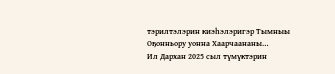тэрилтэлэрин киэһэлэригэр Тымныы Оҕонньору уонна Хаарчаананы…
Ил Дархан 2025 сыл түмүктэрин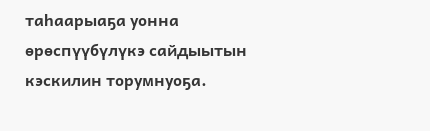таһаарыаҕа уонна өрөспүүбүлүкэ сайдыытын кэскилин торумнуоҕа.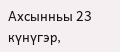Ахсынньы 23 күнүгэр,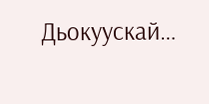Дьокуускай…